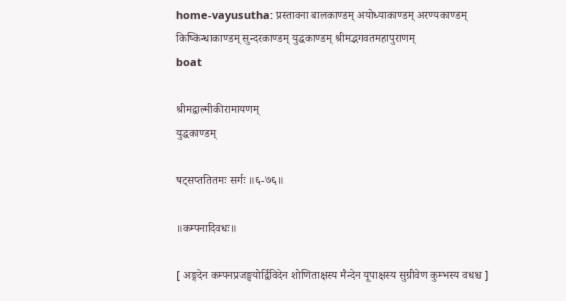home-vayusutha: प्रस्तावना बालकाण्डम् अयोध्याकाण्डम् अरण्यकाण्डम् किष्किन्धाकाण्डम् सुन्दरकाण्डम् युद्धकाण्डम् श्रीमद्भगवतमहापुराणम्
boat

श्रीमद्वाल्मीकीरामायणम्
युद्धकाण्डम्

षट्सप्ततितमः सर्गः ॥६-७६॥

॥कम्पनादिवधः॥

[ अङ्गदेन कम्पनप्रजङ्घयोर्द्विविदेन शोणिताक्षस्य मैन्देन यूपाक्षस्य सुग्रीवेण कुम्भस्य वधश्च ]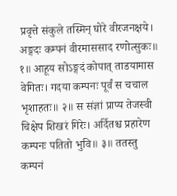प्रवृत्ते संकुले तस्मिन् घोरे वीरजनक्षये। अङ्गदः कम्पनं वीरमाससाद रणोत्सुकः॥ १॥ आहूय सोऽङ्गदं कोपात् ताडयामास वेगितः। गदया कम्पनः पूर्वं स चचाल भृशाहतः॥ २॥ स संज्ञां प्राप्य तेजस्वी चिक्षेप शिखरं गिरेः। अर्दितश्च प्रहारेण कम्पनः पतितो भुवि॥ ३॥ ततस्तु कम्पनं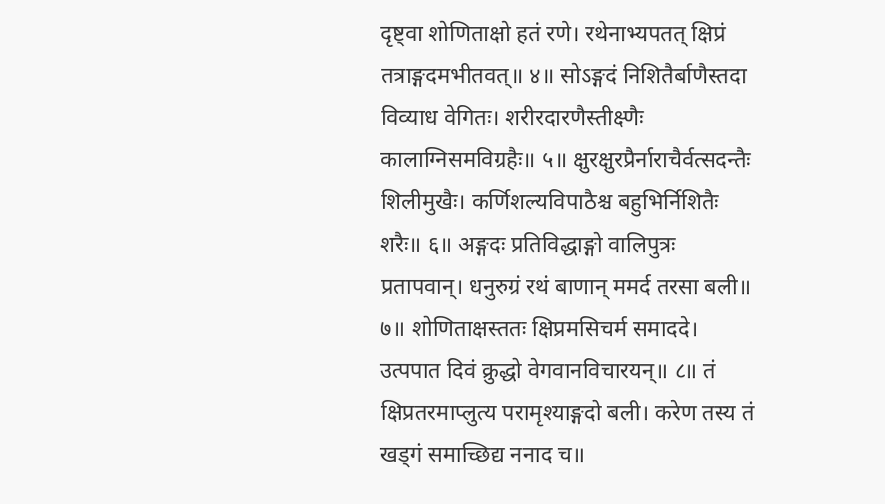दृष्ट्वा शोणिताक्षो हतं रणे। रथेनाभ्यपतत् क्षिप्रं तत्राङ्गदमभीतवत्॥ ४॥ सोऽङ्गदं निशितैर्बाणैस्तदा विव्याध वेगितः। शरीरदारणैस्तीक्ष्णैः कालाग्निसमविग्रहैः॥ ५॥ क्षुरक्षुरप्रैर्नाराचैर्वत्सदन्तैः शिलीमुखैः। कर्णिशल्यविपाठैश्च बहुभिर्निशितैः शरैः॥ ६॥ अङ्गदः प्रतिविद्धाङ्गो वालिपुत्रः प्रतापवान्। धनुरुग्रं रथं बाणान् ममर्द तरसा बली॥ ७॥ शोणिताक्षस्ततः क्षिप्रमसिचर्म समाददे। उत्पपात दिवं क्रुद्धो वेगवानविचारयन्॥ ८॥ तं क्षिप्रतरमाप्लुत्य परामृश्याङ्गदो बली। करेण तस्य तं खड्गं समाच्छिद्य ननाद च॥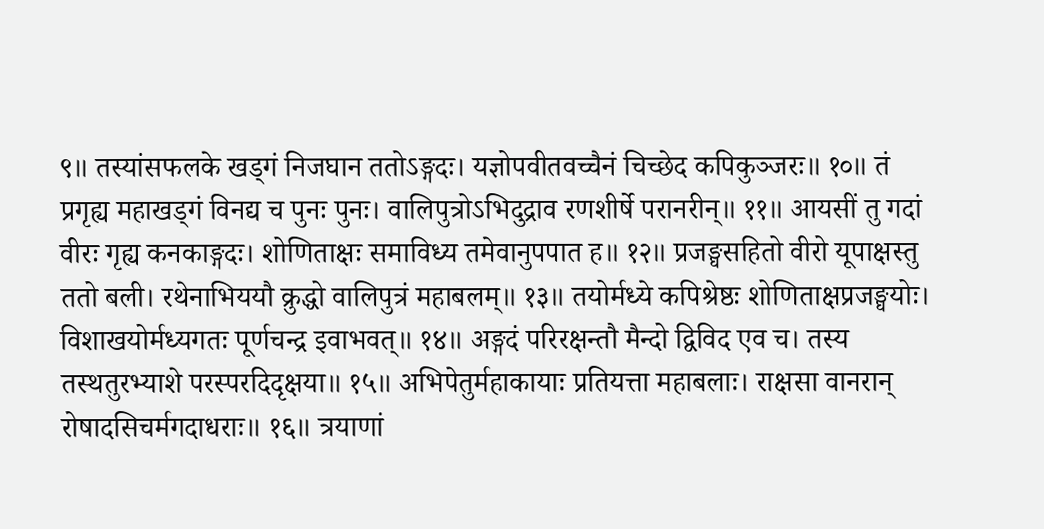९॥ तस्यांसफलके खड्गं निजघान ततोऽङ्गदः। यज्ञोपवीतवच्चैनं चिच्छेद कपिकुञ्जरः॥ १०॥ तं प्रगृह्य महाखड्गं विनद्य च पुनः पुनः। वालिपुत्रोऽभिदुद्राव रणशीर्षे परानरीन्॥ ११॥ आयसीं तु गदां वीरः गृह्य कनकाङ्गदः। शोणिताक्षः समाविध्य तमेवानुपपात ह॥ १२॥ प्रजङ्घसहितो वीरो यूपाक्षस्तु ततो बली। रथेनाभिययौ क्रुद्धो वालिपुत्रं महाबलम्॥ १३॥ तयोर्मध्ये कपिश्रेष्ठः शोणिताक्षप्रजङ्घयोः। विशाखयोर्मध्यगतः पूर्णचन्द्र इवाभवत्॥ १४॥ अङ्गदं परिरक्षन्तौ मैन्दो द्विविद एव च। तस्य तस्थतुरभ्याशे परस्परदिदृक्षया॥ १५॥ अभिपेतुर्महाकायाः प्रतियत्ता महाबलाः। राक्षसा वानरान् रोषादसिचर्मगदाधराः॥ १६॥ त्रयाणां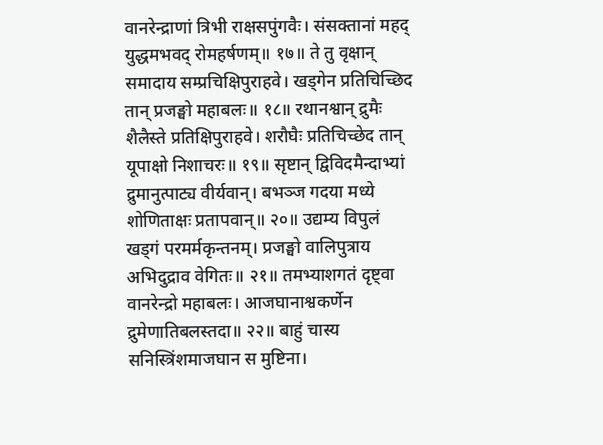वानरेन्द्राणां त्रिभी राक्षसपुंगवैः। संसक्तानां महद् युद्धमभवद् रोमहर्षणम्॥ १७॥ ते तु वृक्षान् समादाय सम्प्रचिक्षिपुराहवे। खड्गेन प्रतिचिच्छिद तान् प्रजङ्घो महाबलः॥ १८॥ रथानश्वान् द्रुमैः शैलैस्ते प्रतिक्षिपुराहवे। शरौघैः प्रतिचिच्छेद तान् यूपाक्षो निशाचरः॥ १९॥ सृष्टान् द्विविदमैन्दाभ्यां द्रुमानुत्पाट्य वीर्यवान्। बभञ्ज गदया मध्ये शोणिताक्षः प्रतापवान्॥ २०॥ उद्यम्य विपुलं खड्गं परमर्मकृन्तनम्। प्रजङ्घो वालिपुत्राय अभिदुद्राव वेगितः॥ २१॥ तमभ्याशगतं दृष्ट्वा वानरेन्द्रो महाबलः। आजघानाश्वकर्णेन द्रुमेणातिबलस्तदा॥ २२॥ बाहुं चास्य सनिस्त्रिंशमाजघान स मुष्टिना।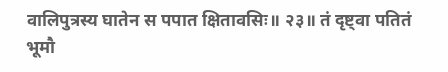वालिपुत्रस्य घातेन स पपात क्षितावसिः॥ २३॥ तं दृष्ट्वा पतितं भूमौ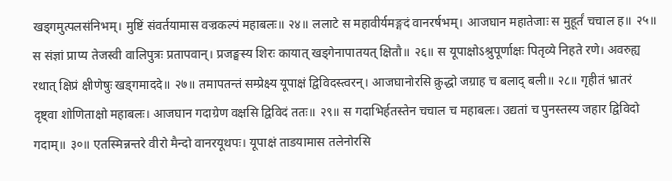खड्गमुत्पलसंनिभम्। मुष्टिं संवर्तयामास वज्रकल्पं महाबलः॥ २४॥ ललाटे स महावीर्यमङ्गदं वानरर्षभम्। आजघान महातेजाः स मुहूर्तं चचाल ह॥ २५॥ स संज्ञां प्राप्य तेजस्वी वालिपुत्रः प्रतापवान्। प्रजङ्घस्य शिरः कायात् खड्गेनापातयत् क्षितौ॥ २६॥ स यूपाक्षोऽश्रुपूर्णाक्षः पितृव्ये निहते रणे। अवरुह्य रथात् क्षिप्रं क्षीणेषुः खड्गमाददे॥ २७॥ तमापतन्तं सम्प्रेक्ष्य यूपाक्षं द्विविदस्त्वरन्। आजघानोरसि क्रुद्धो जग्राह च बलाद् बली॥ २८॥ गृहीतं भ्रातरं दृष्ट्वा शोणिताक्षो महाबलः। आजघान गदाग्रेण वक्षसि द्विविदं ततः॥ २९॥ स गदाभिर्हतस्तेन चचाल च महाबलः। उद्यतां च पुनस्तस्य जहार द्विविदो गदाम्॥ ३०॥ एतस्मिन्नन्तरे वीरो मैन्दो वानरयूथपः। यूपाक्षं ताडयामास तलेनोरसि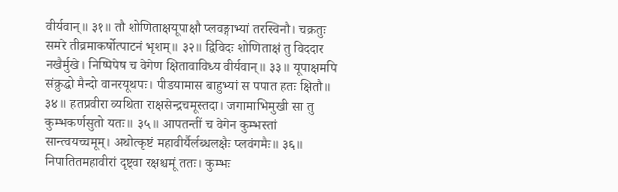वीर्यवान्॥ ३१॥ तौ शोणिताक्षयूपाक्षौ प्लवङ्गाभ्यां तरस्विनौ। चक्रतुः समरे तीव्रमाकर्षोत्पाटनं भृशम्॥ ३२॥ द्विविदः शोणिताक्षं तु विददार नखैर्मुखे। निष्पिपेष च वेगेण क्षितावाविध्य वीर्यवान्॥ ३३॥ यूपाक्षमपि संक्रुद्धो मैन्दो वानरयूथपः। पीडयामास बाहुभ्यां स पपात हतः क्षितौ॥ ३४॥ हतप्रवीरा व्यथिता राक्षसेन्द्रचमूस्तदा। जगामाभिमुखी सा तु कुम्भकर्णसुतो यतः॥ ३५॥ आपतन्तीं च वेगेन कुम्भस्तां सान्त्वयच्चमूम्। अथोत्कृष्टं महावीर्यैर्लब्धलक्षैः प्लवंगमैः॥ ३६॥ निपातितमहावीरां दृष्ट्वा रक्षश्चमूं ततः। कुम्भः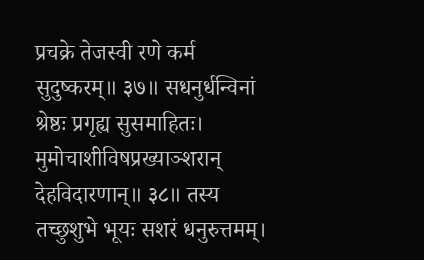प्रचक्रे तेजस्वी रणे कर्म सुदुष्करम्॥ ३७॥ सधनुर्धन्विनां श्रेष्ठः प्रगृह्य सुसमाहितः। मुमोचाशीविषप्रख्याञ्शरान् देहविदारणान्॥ ३८॥ तस्य तच्छुशुभे भूयः सशरं धनुरुत्तमम्।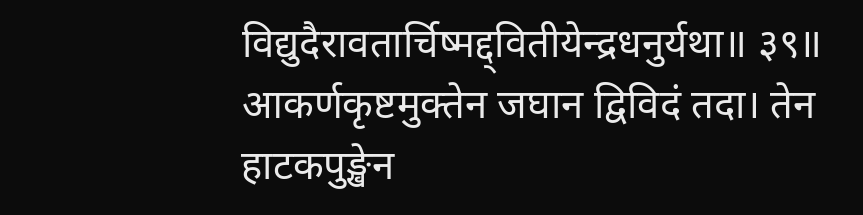विद्युदैरावतार्चिष्मद्द्वितीयेन्द्रधनुर्यथा॥ ३९॥ आकर्णकृष्टमुक्तेन जघान द्विविदं तदा। तेन हाटकपुङ्खेन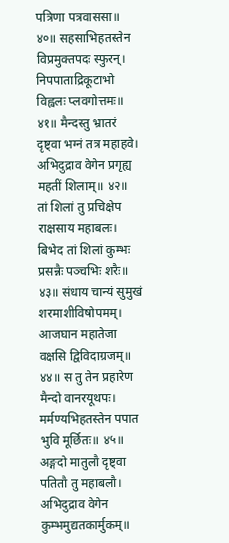पत्रिणा पत्रवाससा॥ ४०॥ सहसाभिहतस्तेन विप्रमुक्तपदः स्फुरन्। निपपाताद्रिकूटाभो विह्वलः प्लवगोत्तमः॥ ४१॥ मैन्दस्तु भ्रातरं दृष्ट्वा भग्नं तत्र महाहवे। अभिदुद्राव वेगेन प्रगृह्य महतीं शिलाम्॥ ४२॥ तां शिलां तु प्रचिक्षेप राक्षसाय महाबलः। बिभेद तां शिलां कुम्भः प्रसन्नैः पञ्चभिः शरैः॥ ४३॥ संधाय चान्यं सुमुखं शरमाशीविषोपमम्। आजघान महातेजा वक्षसि द्विविदाग्रजम्॥ ४४॥ स तु तेन प्रहारेण मैन्दो वानरयूथपः। मर्मण्यभिहतस्तेन पपात भुवि मूर्छितः॥ ४५॥ अङ्गदो मातुलौ दृष्ट्वा पतितौ तु महाबलौ। अभिदुद्राव वेगेन कुम्भमुद्यतकार्मुकम्॥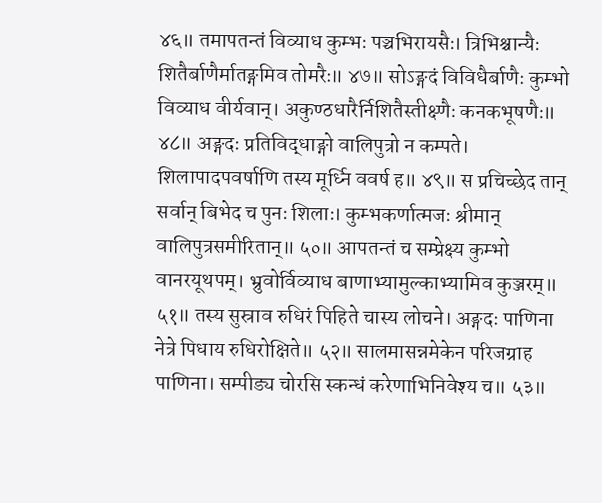४६॥ तमापतन्तं विव्याध कुम्भः पञ्चभिरायसैः। त्रिभिश्चान्यैः शितैर्बाणैर्मातङ्गमिव तोमरैः॥ ४७॥ सोऽङ्गदं विविधैर्बाणैः कुम्भो विव्याध वीर्यवान्। अकुण्ठधारैर्निशितैस्तीक्ष्णैः कनकभूषणैः॥ ४८॥ अङ्गदः प्रतिविद्धाङ्गो वालिपुत्रो न कम्पते। शिलापादपवर्षाणि तस्य मूर्ध्नि ववर्ष ह॥ ४९॥ स प्रचिच्छेद तान् सर्वान् बिभेद च पुनः शिलाः। कुम्भकर्णात्मजः श्रीमान् वालिपुत्रसमीरितान्॥ ५०॥ आपतन्तं च सम्प्रेक्ष्य कुम्भो वानरयूथपम्। भ्रुवोर्विव्याध बाणाभ्यामुल्काभ्यामिव कुञ्जरम्॥ ५१॥ तस्य सुस्राव रुधिरं पिहिते चास्य लोचने। अङ्गदः पाणिना नेत्रे पिधाय रुधिरोक्षिते॥ ५२॥ सालमासन्नमेकेन परिजग्राह पाणिना। सम्पीड्य चोरसि स्कन्धं करेणाभिनिवेश्य च॥ ५३॥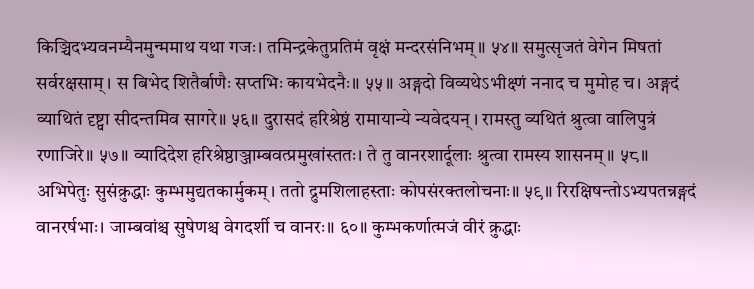किञ्चिदभ्यवनम्यैनमुन्ममाथ यथा गजः। तमिन्द्रकेतुप्रतिमं वृक्षं मन्दरसंनिभम्॥ ५४॥ समुत्सृजतं वेगेन मिषतां सर्वरक्षसाम्। स बिभेद शितैर्बाणैः सप्तभिः कायभेदनैः॥ ५५॥ अङ्गदो विव्यथेऽभीक्ष्णं ननाद च मुमोह च। अङ्गदं व्याथितं दृष्ट्वा सीदन्तमिव सागरे॥ ५६॥ दुरासदं हरिश्रेष्ठं रामायान्ये न्यवेदयन्। रामस्तु व्यथितं श्रुत्वा वालिपुत्रं रणाजिरे॥ ५७॥ व्यादिदेश हरिश्रेष्ठाञ्जाम्बवत्प्रमुखांस्ततः। ते तु वानरशार्दूलाः श्रुत्वा रामस्य शासनम्॥ ५८॥ अभिपेतुः सुसंक्रुद्धाः कुम्भमुद्यतकार्मुकम्। ततो द्रुमशिलाहस्ताः कोपसंरक्तलोचनाः॥ ५९॥ रिरक्षिषन्तोऽभ्यपतन्नङ्गदं वानरर्षभाः। जाम्बवांश्च सुषेणश्च वेगदर्शी च वानरः॥ ६०॥ कुम्भकर्णात्मजं वीरं क्रुद्धाः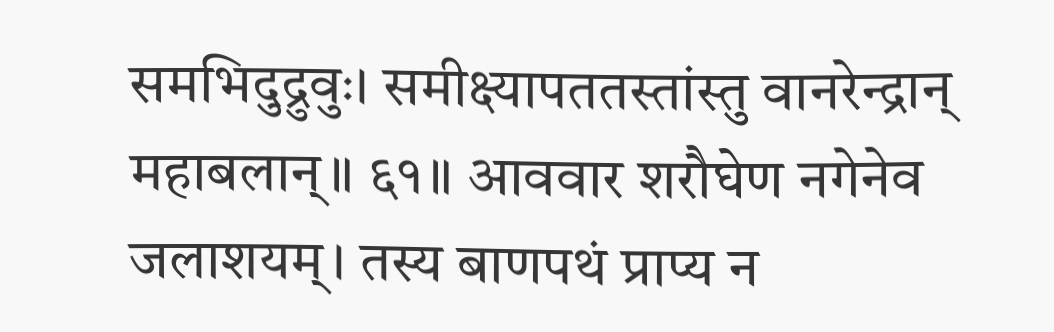समभिदुद्रुवुः। समीक्ष्यापततस्तांस्तु वानरेन्द्रान् महाबलान्॥ ६१॥ आववार शरौघेण नगेनेव जलाशयम्। तस्य बाणपथं प्राप्य न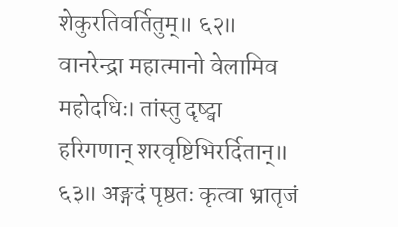शेकुरतिवर्तितुम्॥ ६२॥ वानरेन्द्रा महात्मानो वेलामिव महोदधिः। तांस्तु दृष्ट्वा हरिगणान् शरवृष्टिभिरर्दितान्॥ ६३॥ अङ्गदं पृष्ठतः कृत्वा भ्रातृजं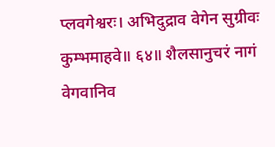प्लवगेश्वरः। अभिदुद्राव वेगेन सुग्रीवः कुम्भमाहवे॥ ६४॥ शैलसानुचरं नागं वेगवानिव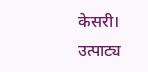केसरी। उत्पाट्य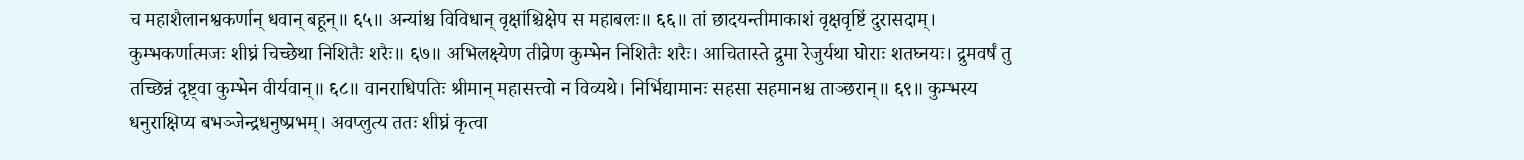च महाशैलानश्वकर्णान् धवान् बहून्॥ ६५॥ अन्यांश्च विविधान् वृक्षांश्चिक्षेप स महाबलः॥ ६६॥ तां छादयन्तीमाकाशं वृक्षवृष्टिं दुरासदाम्। कुम्भकर्णात्मजः शीघ्रं चिच्छेथा निशितैः शरैः॥ ६७॥ अभिलक्ष्येण तीव्रेण कुम्भेन निशितैः शरैः। आचितास्ते द्रुमा रेजुर्यथा घोराः शतघ्नयः। द्रुमवर्षं तु तच्छिन्नं दृष्ट्वा कुम्भेन वीर्यवान्॥ ६८॥ वानराधिपतिः श्रीमान् महासत्त्वो न विव्यथे। निर्भिद्यामानः सहसा सहमानश्च ताञ्छरान्॥ ६९॥ कुम्भस्य धनुराक्षिप्य बभञ्जेन्द्रधनुष्प्रभम्। अवप्लुत्य ततः शीघ्रं कृत्वा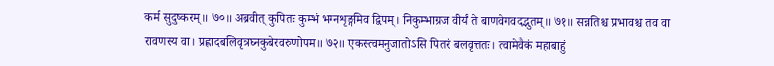कर्म सुदुष्करम्॥ ७०॥ अब्रवीत् कुपितः कुम्भं भग्नशृङ्गमिव द्विपम्। निकुम्भाग्रज वीर्यं ते बाणवेगवदद्भुतम्॥ ७१॥ सन्नतिश्च प्रभावश्च तव वा रावणस्य वा। प्रह्लादबलिवृत्रघ्नकुबेरवरुणोपम॥ ७२॥ एकस्त्वमनुजातोऽसि पितरं बलवृत्ततः। त्वामेवैकं महाबाहुं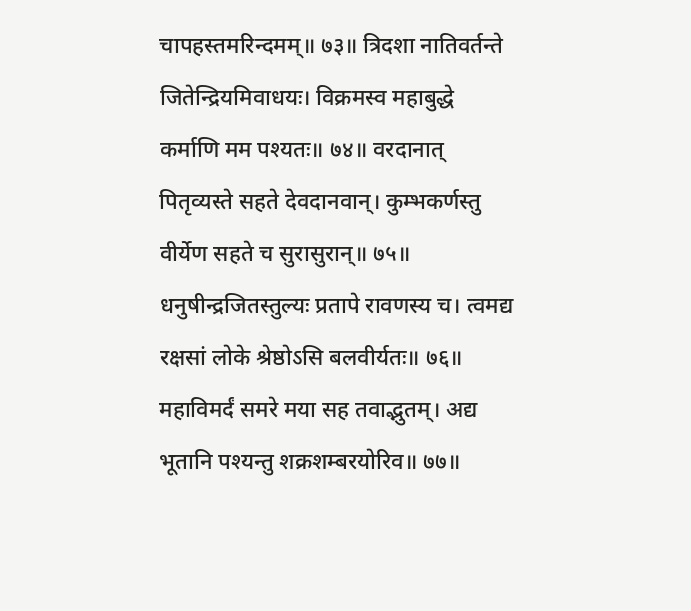चापहस्तमरिन्दमम्॥ ७३॥ त्रिदशा नातिवर्तन्ते जितेन्द्रियमिवाधयः। विक्रमस्व महाबुद्धे कर्माणि मम पश्यतः॥ ७४॥ वरदानात् पितृव्यस्ते सहते देवदानवान्। कुम्भकर्णस्तु वीर्येण सहते च सुरासुरान्॥ ७५॥ धनुषीन्द्रजितस्तुल्यः प्रतापे रावणस्य च। त्वमद्य रक्षसां लोके श्रेष्ठोऽसि बलवीर्यतः॥ ७६॥ महाविमर्दं समरे मया सह तवाद्भुतम्। अद्य भूतानि पश्यन्तु शक्रशम्बरयोरिव॥ ७७॥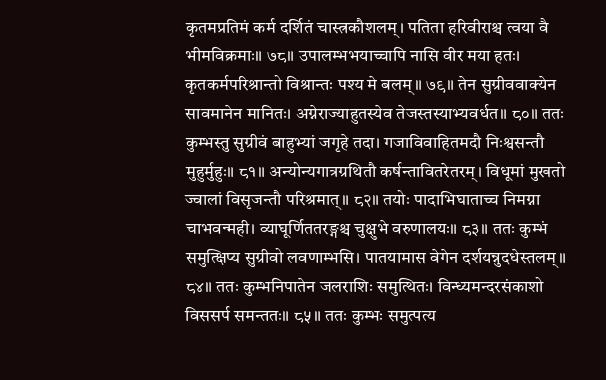कृतमप्रतिमं कर्म दर्शितं चास्त्रकौशलम्। पतिता हरिवीराश्च त्वया वै भीमविक्रमाः॥ ७८॥ उपालम्भभयाच्चापि नासि वीर मया हतः। कृतकर्मपरिश्रान्तो विश्रान्तः पश्य मे बलम्॥ ७९॥ तेन सुग्रीववाक्येन सावमानेन मानितः। अग्नेराज्याहुतस्येव तेजस्तस्याभ्यवर्धत॥ ८०॥ ततः कुम्भस्तु सुग्रीवं बाहुभ्यां जगृहे तदा। गजाविवाहितमदौ निःश्वसन्तौ मुहुर्मुहुः॥ ८१॥ अन्योन्यगात्रग्रथितौ कर्षन्तावितरेतरम्। विधूमां मुखतो ज्वालां विसृजन्तौ परिश्रमात्॥ ८२॥ तयोः पादाभिघाताच्च निमग्ना चाभवन्मही। व्याघूर्णिततरङ्गश्च चुक्षुभे वरुणालयः॥ ८३॥ ततः कुम्भं समुत्क्षिप्य सुग्रीवो लवणाम्भसि। पातयामास वेगेन दर्शयन्नुदधेस्तलम्॥ ८४॥ ततः कुम्भनिपातेन जलराशिः समुत्थितः। विन्ध्यमन्दरसंकाशो विससर्प समन्ततः॥ ८५॥ ततः कुम्भः समुत्पत्य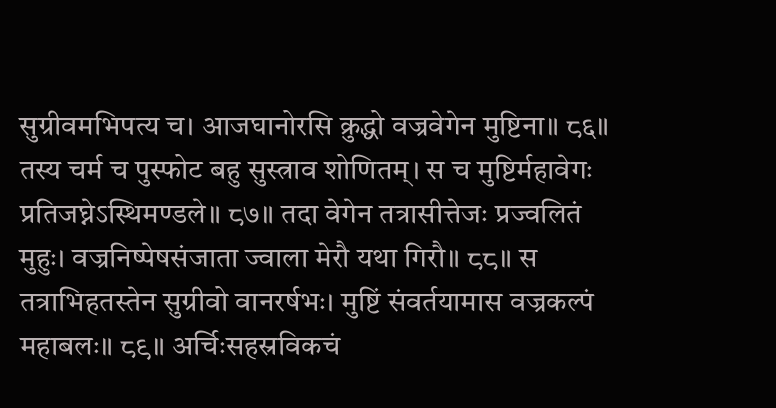सुग्रीवमभिपत्य च। आजघानोरसि क्रुद्धो वज्रवेगेन मुष्टिना॥ ८६॥ तस्य चर्म च पुस्फोट बहु सुस्त्राव शोणितम्। स च मुष्टिर्महावेगः प्रतिजघ्नेऽस्थिमण्डले॥ ८७॥ तदा वेगेन तत्रासीत्तेजः प्रज्वलितं मुहुः। वज्रनिष्पेषसंजाता ज्वाला मेरौ यथा गिरौ॥ ८८॥ स तत्राभिहतस्तेन सुग्रीवो वानरर्षभः। मुष्टिं संवर्तयामास वज्रकल्पं महाबलः॥ ८९॥ अर्चिःसहस्रविकचं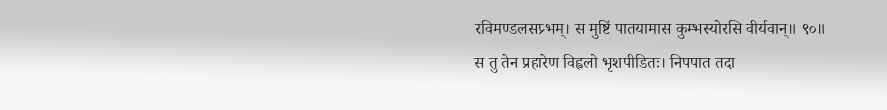रविमण्डलसप्र्भम्। स मुष्टिं पातयामास कुम्भस्योरसि वीर्यवान्॥ ९०॥ स तु तेन प्रहारेण विह्वलो भृशपीडितः। निपपात तदा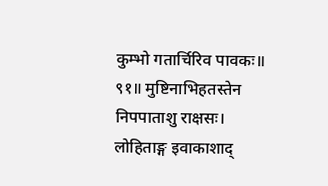कुम्भो गतार्चिरिव पावकः॥ ९१॥ मुष्टिनाभिहतस्तेन निपपाताशु राक्षसः। लोहिताङ्ग इवाकाशाद्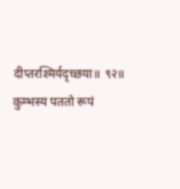दीप्तरश्मिर्यदृच्छया॥ ९२॥ कुम्भस्य पततो रूपं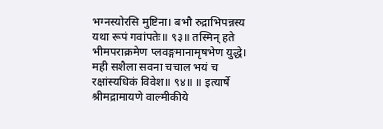भग्नस्योरसि मुष्टिना। बभौ रुद्राभिपन्नस्य यथा रूपं गवांपतेः॥ ९३॥ तस्मिन् हते भीमपराक्रमेण प्लवङ्गमानामृषभेण युद्धे। मही सशैला सवना चचाल भयं च रक्षांस्यधिकं विवेश॥ ९४॥ ॥ इत्यार्षे श्रीमद्रामायणे वाल्मीकीये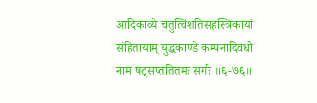आदिकाव्ये चतुत्विंशतिसहस्त्रिकायां संहितायाम् युद्धकाण्डे कम्पनादिवधो नाम षट्सप्ततितमः सर्गः ॥६-७६॥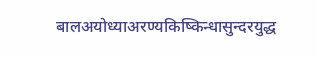बालअयोध्याअरण्यकिष्किन्धासुन्दरयुद्ध